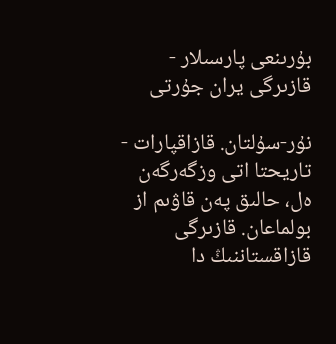بۇرىنعى پارسىلار - قازىرگى يران جۇرتى

نۇر-سۇلتان. قازاقپارات - تاريحتا اتى وزگەرگەن ەل، حالىق پەن قاۋىم از بولماعان. قازىرگى قازاقستاننىڭ دا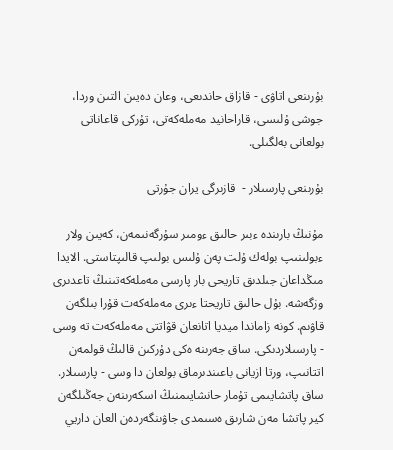بۇرىنعى اتاۋى - قازاق حاندىعى، وعان دەيىن التىن وردا، جوشى ۇلىسى، قاراحانيد مەملەكەتى، تۇركى قاعاناتى بولعانى بەلگىلى.

بۇرىنعى پارسىلار -  قازىرگى يران جۇرتى

مۇنىڭ بارىندە ءبىر حالىق ءومىر سۇرگەنىمەن، كەيىن ولار ءبولىنىپ بولەك ۇلت پەن ۇلىس بولىپ قالىپتاستى. الايدا مىڭداعان جىلدىق تاريحى بار پارسى مەملەكەتىنىڭ تاعدىرى وزگەشە. بۇل حالىق تاريحتا ءىرى مەملەكەت قۇرا بىلگەن قاۋىم. كونە زاماندا ميديا اتانعان قۋاتتى مەملەكەت تە وسى - پارسىلاردىكى. ساق جەرىنە ەكى دۇركىن قالىڭ قولمەن اتتانىپ، ورتا ازيانى باعىندىرماق بولعان دا وسى - پارسىلار. ساق پاتشايىمى تۇمار حانشايىمنىڭ اسكەرىنەن جەڭىلگەن كير پاتشا مەن شارىق ەسىمدى جاۋىنگەردەن العان داريي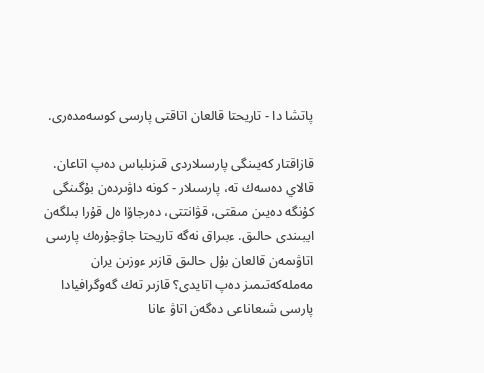پاتشا دا - تاريحتا قالعان اتاقتى پارسى كوسەمدەرى.

قازاقتار كەيىنگى پارسىلاردى قىزىلباس دەپ اتاعان. قالاي دەسەك تە، پارسىلار - كونە داۋىردەن بۇگىنگى كۇنگە دەيىن مىقتى، قۋانتتى، دەرجاۆا ەل قۇرا بىلگەن ايبىندى حالىق. ءبىراق نەگە تاريحتا جاۋجۇرەك پارسى اتاۋىمەن قالعان بۇل حالىق قازىر ءوزىن يران مەملەكەتىمىز دەپ اتايدى؟ قازىر تەك گەوگرافيادا پارسى شىعاناعى دەگەن اتاۋ عانا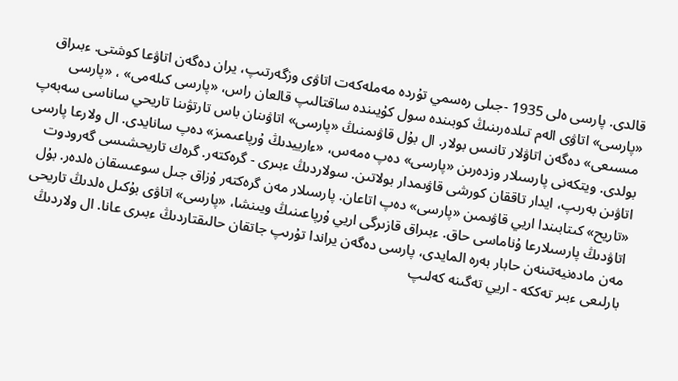قالدى. پارسى ەلى 1935 -جىلى رەسمي تۇردە مەملەكەت اتاۋى وزگەرتىپ، يران دەگەن اتاۋعا كوشتى. ءبىراق «پارسى» اتاۋى الەم تىلدەرىنىڭ كوبىندە سول كۇيىندە ساقتالىپ قالعان راس، «پارسى كىلەمى» ، «پارسى مىسىعى» دەگەن اتاۋلار تانىس بولار. ال بۇل قاۋىمنىڭ «پارسى» اتاۋىنان باس تارتۋىنا تاريحي ساناسى سەبەپ بولدى. ويتكەنى پارسىلار وزدەرىن «پارسى» دەپ ەمەس، «ءارييدىڭ ۇرپاعىمىز» دەپ سانايدى. ال ولارعا پارسى اتاۋىن بەرىپ، ايدار تاققان كورشى قاۋىمدار بولاتىن. سولاردىڭ ءبىرى - گرەكتەر. گرەك تاريحشىسى گەرودوت «تاريح» كىتابىندا اريي قاۋىمىن «پارسى» دەپ اتاعان. پارسىلار مەن گرەكتەر ۇزاق جىل سوعىسقان ەلدەر. بۇل اتاۋدىڭ پارسىلارعا ۇناماسى حاق. ءبىراق قازىرگى اريي ۇرپاعىنىڭ ويىنشا، «پارسى» اتاۋى بۇكىل ەلدىڭ تاريحى مەن مادەنيەتىنەن حابار بەرە المايدى، پارسى دەگەن يراندا تۇرىپ جاتقان حالىقتاردىڭ ءبىرى عانا. ال ولاردىڭ بارلىعى ءبىر تەككە - اريي تەگىنە كەلىپ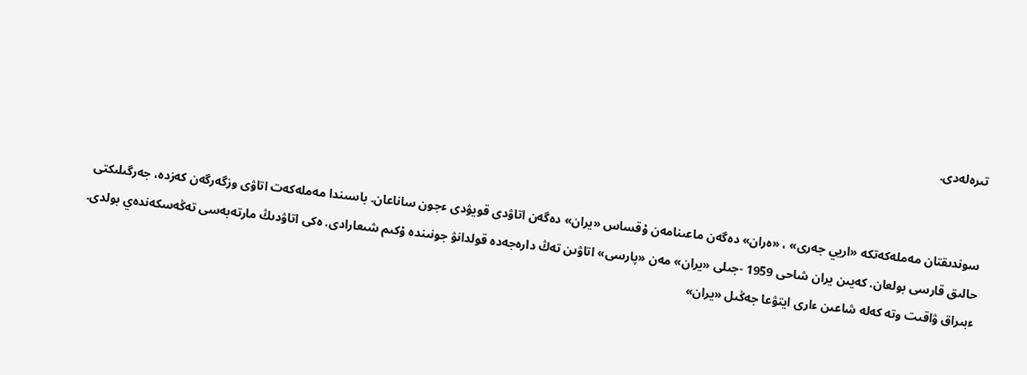تىرەلەدى.


سوندىقتان مەملەكەتكە «اريي جەرى» ، «ەران» دەگەن ماعىنامەن ۇقساس «يران» دەگەن اتاۋدى قويۋدى ءجون ساناعان. باسىندا مەملەكەت اتاۋى وزگەرگەن كەزدە، جەرگىلىكتى حالىق قارسى بولعان. كەيىن يران شاحى 1959 -جىلى «يران» مەن «پارسى» اتاۋىن تەڭ دارەجەدە قولدانۋ جونىندە ۇكىم شىعارادى. ەكى اتاۋدىڭ مارتەبەسى تەڭەسكەندەي بولدى. ءبىراق ۋاقىت وتە كەلە شاعىن ءارى ايتۋعا جەڭىل «يران»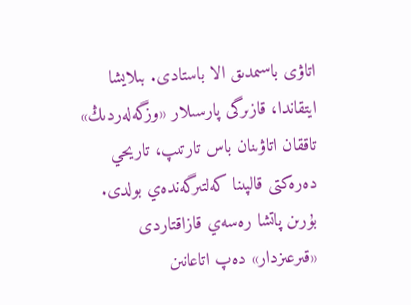اتاۋى باسىمدىق الا باستادى. بىلايشا ايتقاندا، قازىرگى پارسىلار «وزگەلەردىڭ» تاققان اتاۋىنان باس تارتىپ، تاريحي دەرەكتى قالپىنا كەلتىرگەندەي بولدى. بۇرىن پاتشا رەسەي قازاقتاردى «قىرعىزدار» دەپ اتاعانىن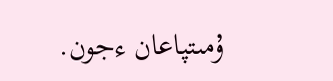ۇمىتپاعان ءجون.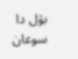بۇل دا سوعان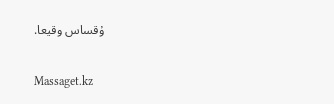ۇقساس وقيعا.

Massaget.kz